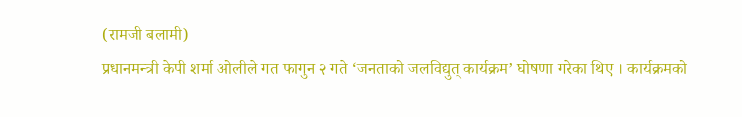(रामजी बलामी)
प्रधानमन्त्री केपी शर्मा ओलीले गत फागुन २ गते ‘जनताको जलविद्युत् कार्यक्रम’ घोषणा गरेका थिए । कार्यक्रमको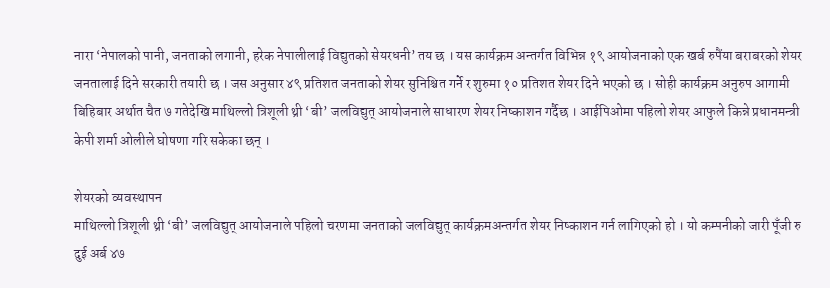नारा ‘नेपालको पानी, जनताको लगानी, हरेक नेपालीलाई विद्युतको सेयरधनी’ तय छ । यस कार्यक्रम अन्तर्गत विभिन्न १९ आयोजनाको एक खर्ब रुपैंया बराबरको शेयर जनतालाई दिने सरकारी तयारी छ । जस अनुसार ४९ प्रतिशत जनताको शेयर सुनिश्चित गर्ने र शुरुमा १० प्रतिशत शेयर दिने भएको छ । सोही कार्यक्रम अनुरुप आगामी बिहिबार अर्थात चैत ७ गतेदेखि माथिल्लो त्रिशूली थ्री ‘बी’ जलविद्युत् आयोजनाले साधारण शेयर निष्काशन गर्दैछ । आईपिओमा पहिलो शेयर आफुले किन्ने प्रधानमन्त्री केपी शर्मा ओलीले घोषणा गरि सकेका छन् ।

शेयरको व्यवस्थापन
माथिल्लो त्रिशूली थ्री ‘बी’ जलविद्युत् आयोजनाले पहिलो चरणमा जनताको जलविद्युत् कार्यक्रमअन्तर्गत शेयर निष्काशन गर्न लागिएको हो । यो कम्पनीको जारी पूँजी रु दुई अर्ब ४७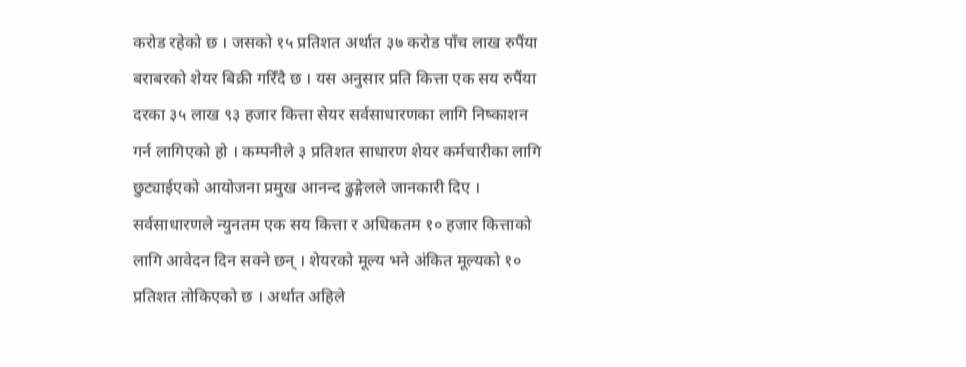करोड रहेको छ । जसको १५ प्रतिशत अर्थात ३७ करोड पाँच लाख रुपैंया बराबरको शेयर बिक्री गरिँदै छ । यस अनुसार प्रति कित्ता एक सय रुपैंया दरका ३५ लाख ९३ हजार कित्ता सेयर सर्वसाधारणका लागि निष्काशन गर्न लागिएको हो । कम्पनीले ३ प्रतिशत साधारण शेयर कर्मचारीका लागि छुट्याईएको आयोजना प्रमुख आनन्द ढुङ्गेलले जानकारी दिए ।
सर्वसाधारणले न्युनतम एक सय कित्ता र अधिकतम १० हजार कित्ताको लागि आवेदन दिन सक्ने छन् । शेयरको मूल्य भने अंकित मूल्यको १० प्रतिशत तोकिएको छ । अर्थात अहिले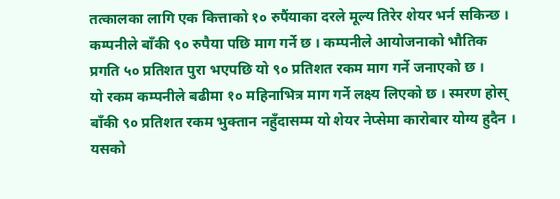तत्कालका लागि एक कित्ताको १० रुपैंयाका दरले मूल्य तिरेर शेयर भर्न सकिन्छ । कम्पनीले बाँकी ९० रुपैया पछि माग गर्ने छ । कम्पनीले आयोजनाको भौतिक प्रगति ५० प्रतिशत पुरा भएपछि यो ९० प्रतिशत रकम माग गर्ने जनाएको छ ।
यो रकम कम्पनीले बढीमा १० महिनाभित्र माग गर्ने लक्ष्य लिएको छ । स्मरण होस् बाँकी ९० प्रतिशत रकम भुक्तान नहुँदासम्म यो शेयर नेप्सेमा कारोबार योग्य हुदैन । यसको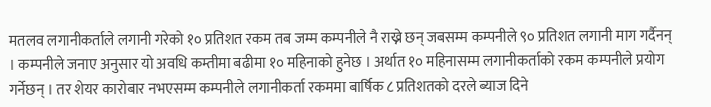मतलव लगानीकर्ताले लगानी गरेको १० प्रतिशत रकम तब जम्म कम्पनीले नै राख्ने छन् जबसम्म कम्पनीले ९० प्रतिशत लगानी माग गर्दैनन् । कम्पनीले जनाए अनुसार यो अवधि कम्तीमा बढीमा १० महिनाको हुनेछ । अर्थात १० महिनासम्म लगानीकर्ताको रकम कम्पनीले प्रयोग गर्नेछन् । तर शेयर कारोबार नभएसम्म कम्पनीले लगानीकर्ता रकममा बार्षिक ८ प्रतिशतको दरले ब्याज दिने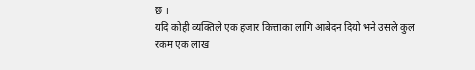छ ।
यदि कोही व्यक्तिले एक हजार कित्ताका लागि आबेदन दियो भने उसले कुल रकम एक लाख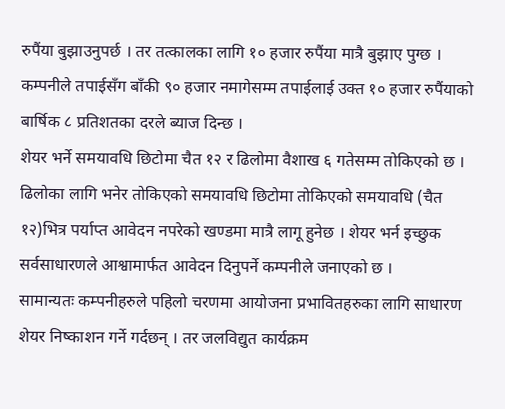रुपैंया बुझाउनुपर्छ । तर तत्कालका लागि १० हजार रुपैंया मात्रै बुझाए पुग्छ । कम्पनीले तपाईसँग बाँकी ९० हजार नमागेसम्म तपाईलाई उक्त १० हजार रुपैंयाको बार्षिक ८ प्रतिशतका दरले ब्याज दिन्छ ।
शेयर भर्ने समयावधि छिटोमा चैत १२ र ढिलोमा वैशाख ६ गतेसम्म तोकिएको छ । ढिलोका लागि भनेर तोकिएको समयावधि छिटोमा तोकिएको समयावधि (चैत १२)भित्र पर्याप्त आवेदन नपरेको खण्डमा मात्रै लागू हुनेछ । शेयर भर्न इच्छुक सर्वसाधारणले आश्वामार्फत आवेदन दिनुपर्ने कम्पनीले जनाएको छ ।
सामान्यतः कम्पनीहरुले पहिलो चरणमा आयोजना प्रभावितहरुका लागि साधारण शेयर निष्काशन गर्ने गर्दछन् । तर जलविद्युत कार्यक्रम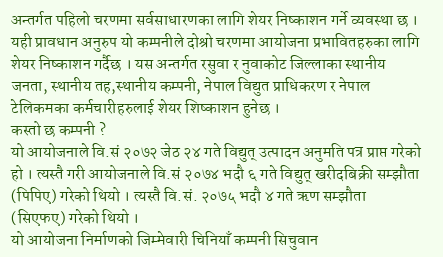अन्तर्गत पहिलो चरणमा सर्वसाधारणका लागि शेयर निष्काशन गर्ने व्यवस्था छ । यही प्रावधान अनुरुप यो कम्पनीले दोश्रो चरणमा आयोजना प्रभावितहरुका लागि शेयर निष्काशन गर्दैछ । यस अन्तर्गत रसुवा र नुवाकोट जिल्लाका स्थानीय जनता, स्थानीय तह,स्थानीय कम्पनी, नेपाल विद्युत प्राधिकरण र नेपाल टेलिकमका कर्मचारीहरुलाई शेयर शिष्काशन हुनेछ ।
कस्तो छ कम्पनी ?
यो आयोजनाले वि.सं २०७२ जेठ २४ गते विद्युत् उत्पादन अनुमति पत्र प्राप्त गरेको हो । त्यस्तै गरी आयोजनाले वि.सं २०७४ भदौ ६ गते विद्युत् खरीदबिक्री सम्झौता (पिपिए) गरेको थियो । त्यस्तै वि.सं. २०७५ भदौ ४ गते ऋण सम्झौता (सिएफए) गरेको थियो ।
यो आयोजना निर्माणको जिम्मेवारी चिनियाँ कम्पनी सिचुवान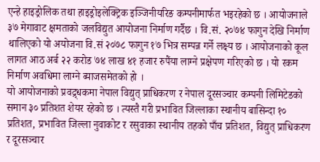एन्हे हाइड्रोलिक तथा हाइड्रोइलेक्ट्रिक इञ्जिनीयरिङ कम्पनीमार्फत भइरहेको छ । आयोजनाले ३७ मेगावाट क्षमताको जलविद्युत आयोजना निर्माण गर्दैछ । वि.सं. २०७४ फागुन देखि निर्माण थालिएको यो अयोजना वि.सं २०७८ फागुन १७ भित्र सम्पन्न गर्ने लक्ष्य छ । आयोजनाको कूल लागत आठ अर्ब २२ करोड ७४ लाख ४१ हजार रुपैंया लाग्ने प्रक्षेपण गरिएको छ । यो रकम निर्माण अवधिमा लाग्ने ब्याजसमेतको हो ।
यो आयोजनाको प्रवद्र्धकमा नेपाल विद्युत् प्राधिकरण र नेपाल दूरसञ्चार कम्पनी लिमिटेडको समान ३० प्रतिशत शेयर रहेको छ । त्यस्तै गरी प्रभावित जिल्लाका स्थानीय बासिन्दा १० प्रतिशत, प्रभावित जिल्ला नुवाकोट र रसुवाका स्थानीय तहको पाँच प्रतिशत, विद्युत् प्राधिकरण र दूरसञ्चार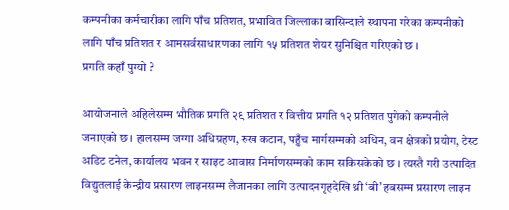कम्पनीका कर्मचारीका लागि पाँच प्रतिशत, प्रभावित जिल्लाका बासिन्दाले स्थापना गरेका कम्पनीको लागि पाँच प्रतिशत र आमसर्वसाधारणका लागि १५ प्रतिशत शेयर सुनिश्चित गरिएको छ ।
प्रगति कहाँ पुग्यो ?

आयोजनाले अहिलेसम्म भौतिक प्रगति २९ प्रतिशत र वित्तीय प्रगति १२ प्रतिशत पुगेको कम्पनीले जनाएको छ। हालसम्म जग्गा अधिग्रहण, रुख कटान, पहुँच मार्गसम्मको अधिन, वन क्षेत्रको प्रयोग, टेस्ट अडिट टनेल, कार्यालय भवन र साइट आवास निर्माणसम्मको काम सकिसकेको छ । त्यस्तै गरी उत्पादित विद्युतलाई केन्द्रीय प्रसारण लाइनसम्म लैजानका लागि उत्पादनगृहदेखि थ्री ‘बी’ हबसम्म प्रसारण लाइन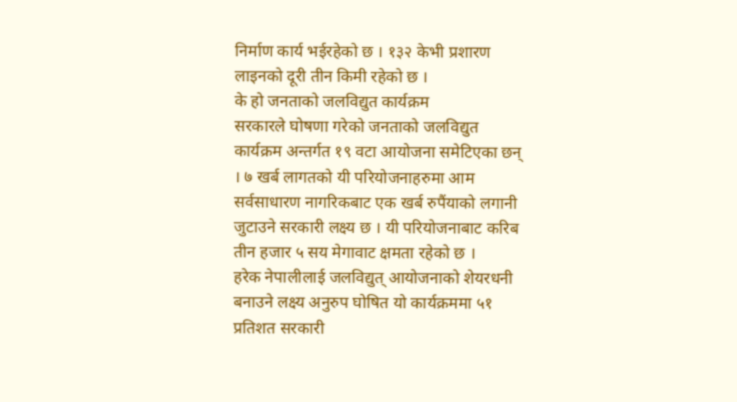निर्माण कार्य भईरहेको छ । १३२ केभी प्रशारण लाइनको दूरी तीन किमी रहेको छ ।
के हो जनताको जलविद्युत कार्यक्रम
सरकारले घोषणा गरेको जनताको जलविद्युत कार्यक्रम अन्तर्गत १९ वटा आयोजना समेटिएका छन् । ७ खर्ब लागतको यी परियोजनाहरुमा आम सर्वसाधारण नागरिकबाट एक खर्ब रुपैंयाको लगानी जुटाउने सरकारी लक्ष्य छ । यी परियोजनाबाट करिब तीन हजार ५ सय मेगावाट क्षमता रहेको छ ।
हरेक नेपालीलाई जलविद्युत् आयोजनाको शेयरधनी बनाउने लक्ष्य अनुरुप घोषित यो कार्यक्रममा ५१ प्रतिशत सरकारी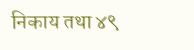निकाय तथा ४९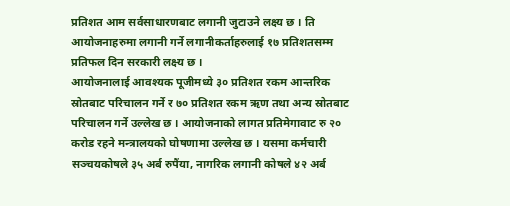प्रतिशत आम सर्वसाधारणबाट लगानी जुटाउने लक्ष्य छ । ति आयोजनाहरुमा लगानी गर्ने लगानीकर्ताहरुलाई १७ प्रतिशतसम्म प्रतिफल दिन सरकारी लक्ष्य छ ।
आयोजनालाई आवश्यक पूजीमध्ये ३० प्रतिशत रकम आन्तरिक स्रोतबाट परिचालन गर्ने र ७० प्रतिशत रकम ऋण तथा अन्य स्रोतबाट परिचालन गर्ने उल्लेख छ । आयोजनाको लागत प्रतिमेगावाट रु २० करोड रहने मन्त्रालयको घोषणामा उल्लेख छ । यसमा कर्मचारी सञ्चयकोषले ३५ अर्ब रुपैंया, नागरिक लगानी कोषले ४२ अर्ब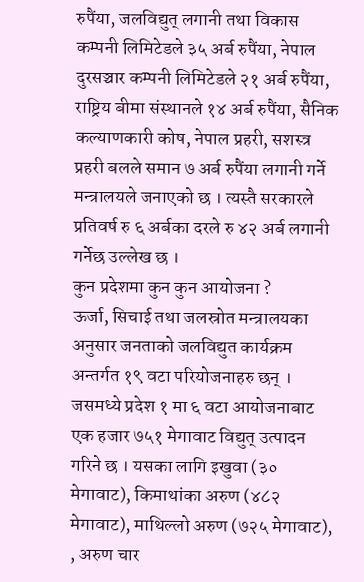रुपैंया, जलविद्युत् लगानी तथा विकास कम्पनी लिमिटेडले ३५ अर्ब रुपैंया, नेपाल दुरसञ्चार कम्पनी लिमिटेडले २१ अर्ब रुपैंया, राष्ट्रिय बीमा संस्थानले १४ अर्ब रुपैंया, सैनिक कल्याणकारी कोष, नेपाल प्रहरी, सशस्त्र प्रहरी बलले समान ७ अर्ब रुपैंया लगानी गर्ने मन्त्रालयले जनाएको छ । त्यस्तै सरकारले प्रतिवर्ष रु ६ अर्बका दरले रु ४२ अर्ब लगानी गर्नेछ उल्लेख छ ।
कुन प्रदेशमा कुन कुन आयोजना ?
ऊर्जा, सिचाई तथा जलस्रोत मन्त्रालयका अनुसार जनताको जलविद्युत कार्यक्रम अन्तर्गत १९ वटा परियोजनाहरु छन् । जसमध्ये प्रदेश १ मा ६ वटा आयोजनाबाट एक हजार ७५१ मेगावाट विद्युत् उत्पादन गरिने छ । यसका लागि इखुवा (३० मेगावाट), किमाथांका अरुण (४८२ मेगावाट), माथिल्लो अरुण (७२५ मेगावाट), , अरुण चार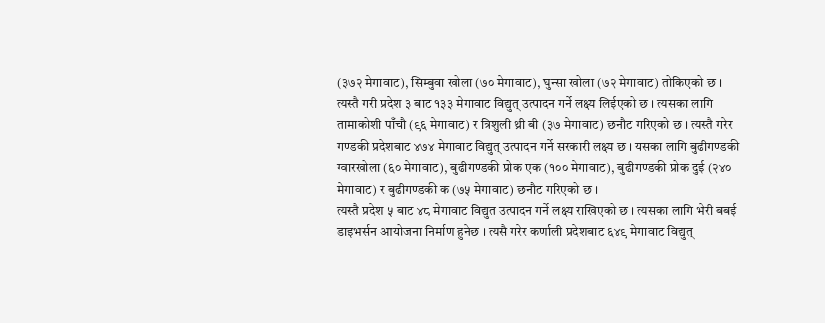(३७२ मेगावाट), सिम्बुवा खोला (७० मेगावाट), घुन्सा खोला (७२ मेगावाट) तोकिएको छ ।
त्यस्तै गरी प्रदेश ३ बाट १३३ मेगावाट विद्युत् उत्पादन गर्ने लक्ष्य लिईएको छ । त्यसका लागि तामाकोशी पाँचौ (९६ मेगावाट) र त्रिशुली थ्री बी (३७ मेगावाट) छनौट गरिएको छ । त्यस्तै गरेर गण्डकी प्रदेशबाट ४७४ मेगावाट विद्युत् उत्पादन गर्ने सरकारी लक्ष्य छ । यसका लागि बुढीगण्डकी ग्वारखोला (६० मेगावाट), बुढीगण्डकी प्रोक एक (१०० मेगावाट), बुढीगण्डकी प्रोक दुई (२४० मेगावाट) र बुढीगण्डकी क (७५ मेगावाट) छनौट गरिएको छ ।
त्यस्तै प्रदेश ५ बाट ४८ मेगावाट विद्युत उत्पादन गर्ने लक्ष्य राखिएको छ । त्यसका लागि भेरी बबई डाइभर्सन आयोजना निर्माण हुनेछ । त्यसै गरेर कर्णाली प्रदेशबाट ६४९ मेगावाट विद्युत्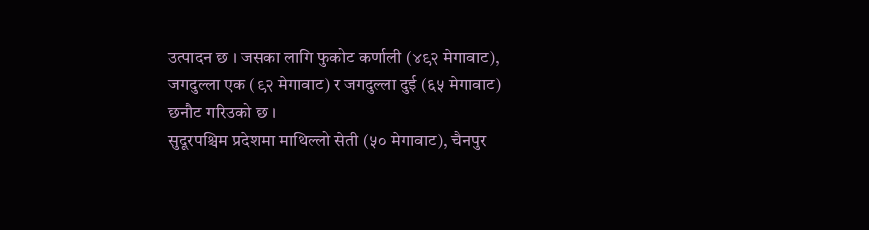उत्पादन छ । जसका लागि फुकोट कर्णाली (४९२ मेगावाट), जगदुल्ला एक (९२ मेगावाट) र जगदुल्ला दुई (६५ मेगावाट) छनौट गरिउको छ ।
सुदूरपश्चिम प्रदेशमा माथिल्लो सेती (५० मेगावाट), चैनपुर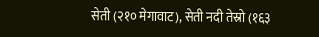सेती (२१० मेगावाट), सेती नदी तेस्रो (१६३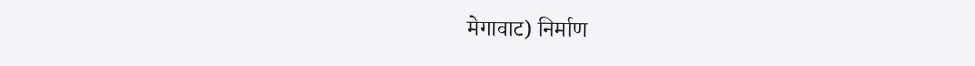मेगावाट) निर्माण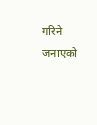गरिने जनाएको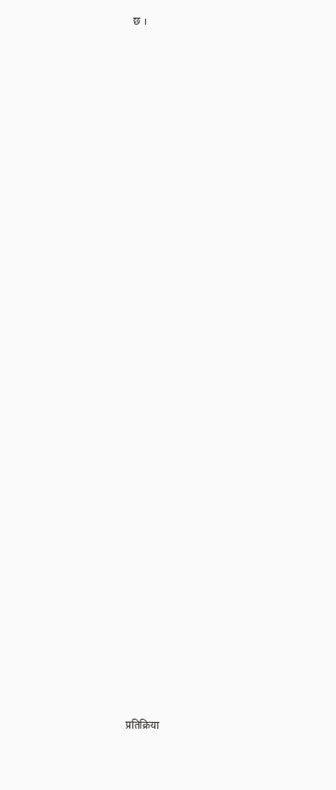छ ।































प्रतिक्रिया